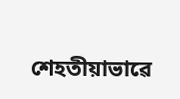শেহতীয়াভাৱে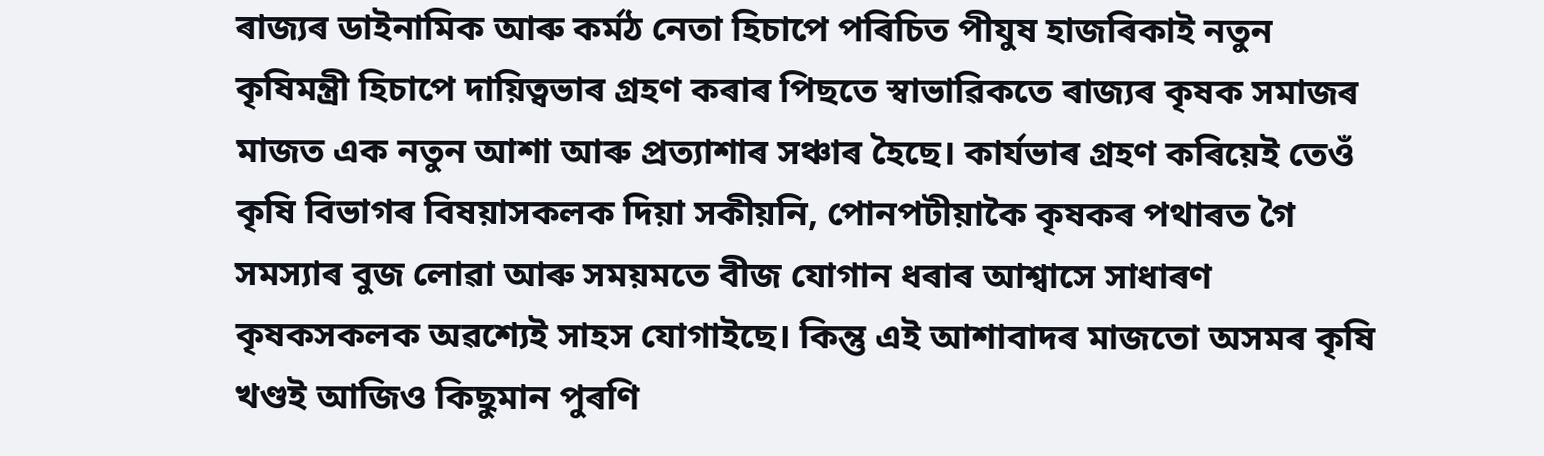ৰাজ্যৰ ডাইনামিক আৰু কৰ্মঠ নেতা হিচাপে পৰিচিত পীযুষ হাজৰিকাই নতুন কৃষিমন্ত্ৰী হিচাপে দায়িত্বভাৰ গ্ৰহণ কৰাৰ পিছতে স্বাভাৱিকতে ৰাজ্যৰ কৃষক সমাজৰ মাজত এক নতুন আশা আৰু প্ৰত্যাশাৰ সঞ্চাৰ হৈছে। কাৰ্যভাৰ গ্ৰহণ কৰিয়েই তেওঁ কৃষি বিভাগৰ বিষয়াসকলক দিয়া সকীয়নি, পোনপটীয়াকৈ কৃষকৰ পথাৰত গৈ সমস্যাৰ বুজ লোৱা আৰু সময়মতে বীজ যোগান ধৰাৰ আশ্বাসে সাধাৰণ কৃষকসকলক অৱশ্যেই সাহস যোগাইছে। কিন্তু এই আশাবাদৰ মাজতো অসমৰ কৃষি খণ্ডই আজিও কিছুমান পুৰণি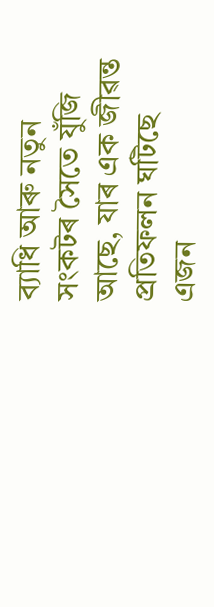ব্যাধি আৰু নতুন সংকটৰ সৈতে যুঁজি আছে, যাৰ এক জীৱন্ত প্ৰতিফলন ঘটিছে এজন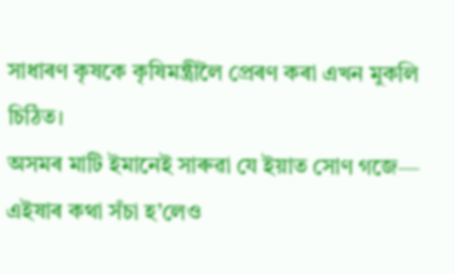সাধাৰণ কৃষকে কৃষিমন্ত্ৰীলৈ প্ৰেৰণ কৰা এখন মুকলি চিঠিত।
অসমৰ মাটি ইমানেই সাৰুৱা যে ইয়াত সোণ গজে— এইষাৰ কথা সঁচা হ’লেও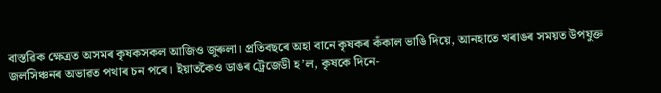বাস্তৱিক ক্ষেত্ৰত অসমৰ কৃষকসকল আজিও জুৰুলা। প্ৰতিবছৰে অহা বানে কৃষকৰ কঁকাল ভাঙি দিয়ে, আনহাতে খৰাঙৰ সময়ত উপযুক্ত জলসিঞ্চনৰ অভাৱত পথাৰ চন পৰে। ইয়াতকৈও ডাঙৰ ট্ৰেজেডী হ’ল, কৃষকে দিনে-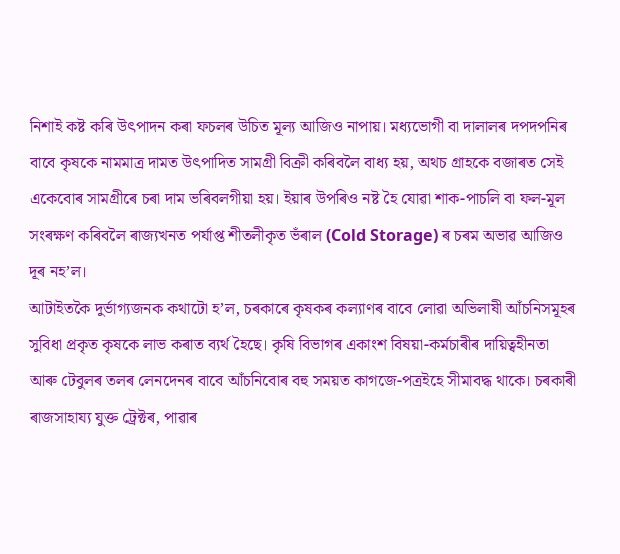নিশাই কষ্ট কৰি উৎপাদন কৰা ফচলৰ উচিত মূল্য আজিও নাপায়। মধ্যভোগী বা দালালৰ দপদপনিৰ বাবে কৃষকে নামমাত্ৰ দামত উৎপাদিত সামগ্ৰী বিক্ৰী কৰিবলৈ বাধ্য হয়, অথচ গ্ৰাহকে বজাৰত সেই একেবোৰ সামগ্ৰীৰে চৰা দাম ভৰিবলগীয়া হয়। ইয়াৰ উপৰিও নষ্ট হৈ যোৱা শাক-পাচলি বা ফল-মূল সংৰক্ষণ কৰিবলৈ ৰাজ্যখনত পৰ্যাপ্ত শীতলীকৃত ভঁৰাল (Cold Storage) ৰ চৰম অভাৱ আজিও দূৰ নহ’ল।
আটাইতকৈ দুৰ্ভাগ্যজনক কথাটো হ’ল, চৰকাৰে কৃষকৰ কল্যাণৰ বাবে লোৱা অভিলাষী আঁচনিসমূহৰ সুবিধা প্ৰকৃত কৃষকে লাভ কৰাত ব্যৰ্থ হৈছে। কৃষি বিভাগৰ একাংশ বিষয়া-কৰ্মচাৰীৰ দায়িত্বহীনতা আৰু টেবুলৰ তলৰ লেনদেনৰ বাবে আঁচনিবোৰ বহু সময়ত কাগজে-পত্ৰইহে সীমাবদ্ধ থাকে। চৰকাৰী ৰাজসাহায্য যুক্ত ট্ৰেক্টৰ, পাৱাৰ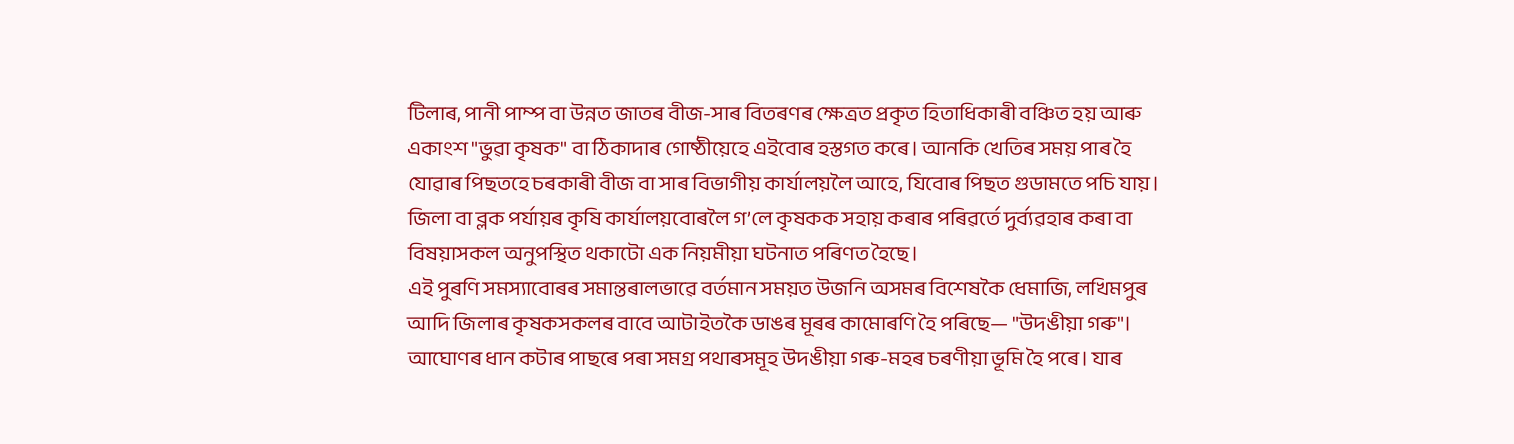টিলাৰ, পানী পাম্প বা উন্নত জাতৰ বীজ-সাৰ বিতৰণৰ ক্ষেত্ৰত প্ৰকৃত হিতাধিকাৰী বঞ্চিত হয় আৰু একাংশ "ভুৱা কৃষক" বা ঠিকাদাৰ গোষ্ঠীয়েহে এইবোৰ হস্তগত কৰে। আনকি খেতিৰ সময় পাৰ হৈ যোৱাৰ পিছতহে চৰকাৰী বীজ বা সাৰ বিভাগীয় কাৰ্যালয়লৈ আহে, যিবোৰ পিছত গুডামতে পচি যায়। জিলা বা ব্লক পৰ্যায়ৰ কৃষি কাৰ্যালয়বোৰলৈ গ’লে কৃষকক সহায় কৰাৰ পৰিৱৰ্তে দুৰ্ব্যৱহাৰ কৰা বা বিষয়াসকল অনুপস্থিত থকাটো এক নিয়মীয়া ঘটনাত পৰিণত হৈছে।
এই পুৰণি সমস্যাবোৰৰ সমান্তৰালভাৱে বৰ্তমান সময়ত উজনি অসমৰ বিশেষকৈ ধেমাজি, লখিমপুৰ আদি জিলাৰ কৃষকসকলৰ বাবে আটাইতকৈ ডাঙৰ মূৰৰ কামোৰণি হৈ পৰিছে— "উদঙীয়া গৰু"। আঘোণৰ ধান কটাৰ পাছৰে পৰা সমগ্ৰ পথাৰসমূহ উদঙীয়া গৰু-মহৰ চৰণীয়া ভূমি হৈ পৰে। যাৰ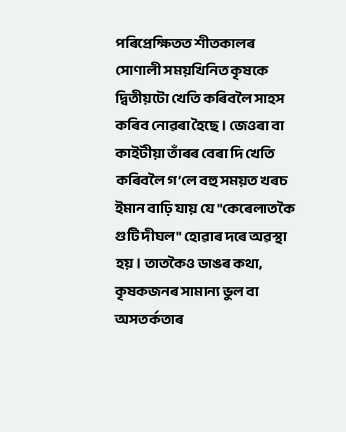পৰিপ্ৰেক্ষিতত শীতকালৰ সোণালী সময়খিনিত কৃষকে দ্বিতীয়টো খেতি কৰিবলৈ সাহস কৰিব নোৱৰা হৈছে। জেওৰা বা কাইটীয়া তাঁৰৰ বেৰা দি খেতি কৰিবলৈ গ’লে বহু সময়ত খৰচ ইমান বাঢ়ি যায় যে "কেৰেলাতকৈ গুটি দীঘল" হোৱাৰ দৰে অৱস্থা হয়। তাতকৈও ডাঙৰ কথা, কৃষকজনৰ সামান্য ভুল বা অসতৰ্কতাৰ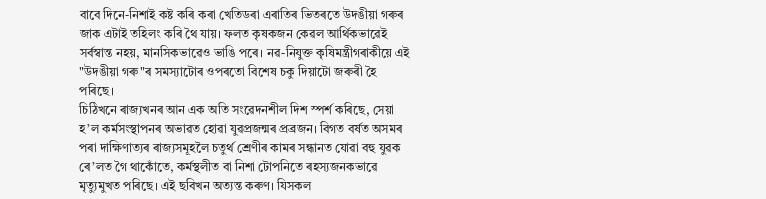বাবে দিনে-নিশাই কষ্ট কৰি কৰা খেতিডৰা এৰাতিৰ ভিতৰতে উদঙীয়া গৰুৰ জাক এটাই তহিলং কৰি থৈ যায়। ফলত কৃষকজন কেৱল আৰ্থিকভাৱেই সৰ্বস্বান্ত নহয়, মানসিকভাৱেও ভাঙি পৰে। নৱ-নিযুক্ত কৃষিমন্ত্ৰীগৰাকীয়ে এই "উদঙীয়া গৰু"ৰ সমস্যাটোৰ ওপৰতো বিশেষ চকু দিয়াটো জৰুৰী হৈ পৰিছে।
চিঠিখনে ৰাজ্যখনৰ আন এক অতি সংৱেদনশীল দিশ স্পৰ্শ কৰিছে, সেয়া হ’ল কৰ্মসংস্থাপনৰ অভাৱত হোৱা যুৱপ্ৰজন্মৰ প্ৰব্ৰজন। বিগত বৰ্ষত অসমৰ পৰা দাক্ষিণাত্যৰ ৰাজ্যসমূহলৈ চতুৰ্থ শ্ৰেণীৰ কামৰ সন্ধানত যোৱা বহু যুৱক ৰে’লত গৈ থাকোঁতে, কৰ্মস্থলীত বা নিশা টোপনিতে ৰহস্যজনকভাৱে মৃত্যুমুখত পৰিছে। এই ছবিখন অত্যন্ত কৰুণ। যিসকল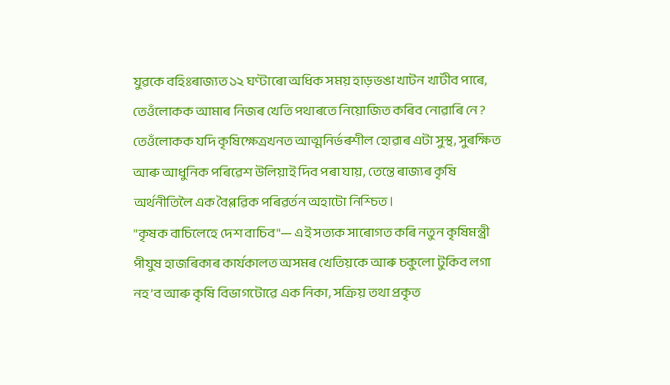যুৱকে বহিঃৰাজ্যত ১২ ঘণ্টাৰো অধিক সময় হাড়ভঙা খাটন খাটীব পাৰে, তেওঁলোকক আমাৰ নিজৰ খেতি পথাৰতে নিয়োজিত কৰিব নোৱাৰি নে? তেওঁলোকক যদি কৃষিক্ষেত্ৰখনত আত্মনিৰ্ভৰশীল হোৱাৰ এটা সুস্থ, সুৰক্ষিত আৰু আধুনিক পৰিৱেশ উলিয়াই দিব পৰা যায়, তেন্তে ৰাজ্যৰ কৃষি অৰ্থনীতিলৈ এক বৈপ্লৱিক পৰিৱৰ্তন অহাটো নিশ্চিত।
"কৃষক বাচিলেহে দেশ বাচিব"— এই সত্যক সাৰোগত কৰি নতুন কৃষিমন্ত্ৰী পীযুষ হাজৰিকাৰ কাৰ্যকালত অসমৰ খেতিয়কে আৰু চকুলো টুকিব লগা নহ’ব আৰু কৃষি বিভাগটোৱে এক নিকা, সক্ৰিয় তথা প্ৰকৃত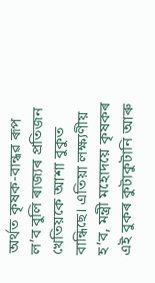অৰ্থত কৃষক-বান্ধৱ ৰূপ ল’ব বুলি ৰাজ্যৰ প্ৰতিজন খেতিয়কে আশা বুকুত বান্ধিছে। এতিয়া লক্ষ্যণীয় হ’ব, মন্ত্ৰী মহোদয়ে কৃষকৰ এই বুকৰ কুটাকুটানি আৰু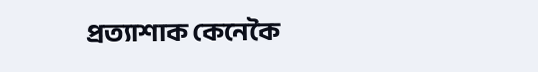প্ৰত্যাশাক কেনেকৈ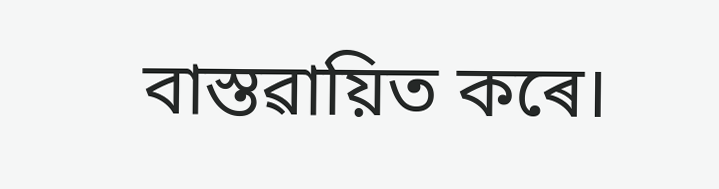বাস্তৱায়িত কৰে।